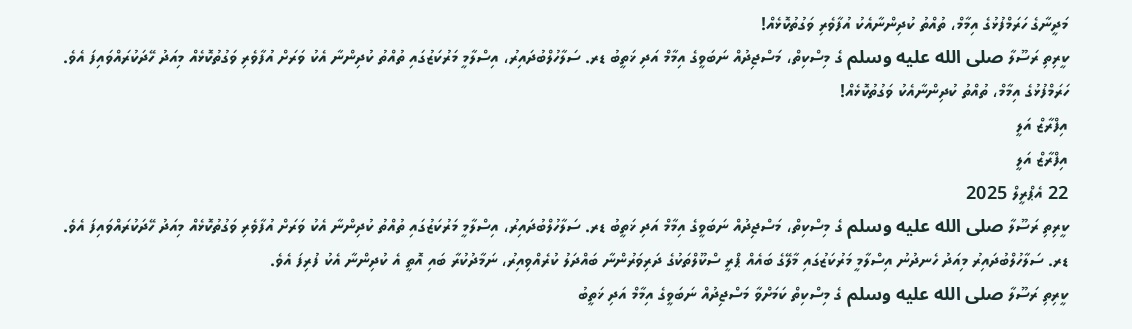މަދީނާގެ ހަރަމްފުޅުގެ އިމާމް، ތުއްތު ކުދިންނާއެކު އުފާވެރި ވަގުތުކޮޅެއް!
ކީރިތި ރަސޫލާ صلى الله عليه وسلم ގެ މިސްކިތް، މަސްޖިދުއް ނަބަވީގެ އިމާމް އަދި ޚަތީބު ޑރ. ސަލާހުލްބުދައިރު، އިސްލާމީ މަރުކަޒުގައި ތުއްތު ކުދިންނާ އެކު ވަރަށް އުފާވެރި ވަގުތުކޮޅެއް މިއަދު ހޭދަކުރައްވައިފަ އެވެ.
ހަރަމްފުޅުގެ އިމާމް، ތުއްތު ކުދިންނާއެކު ވަގުތުކޮޅެއް!
އިފްރާޒް އަލީ
އިފްރާޒް އަލީ
22 އެޕްރީލް 2025
ކީރިތި ރަސޫލާ صلى الله عليه وسلم ގެ މިސްކިތް، މަސްޖިދުއް ނަބަވީގެ އިމާމް އަދި ޚަތީބު ޑރ. ސަލާހުލްބުދައިރު، އިސްލާމީ މަރުކަޒުގައި ތުއްތު ކުދިންނާ އެކު ވަރަށް އުފާވެރި ވަގުތުކޮޅެއް މިއަދު ހޭދަކުރައްވައިފަ އެވެ.
ޑރ. ސަލާހުލްބުދައިރު މިއަދު ހެނދުނު އިސްލާމީ މަރުކަޒުގައި މާލޭގެ ބައެއް ޕްރީ ސްކޫލްތަކުގެ ދަރިވަރުންނާ ބައްދަލު ކުރެއްވިއިރު، ނަމާދުކުރާ ބައި އޮތީ އެ ކުދިންނާ އެކު ފުރިފަ އެވެ.
ކީރިތި ރަސޫލާ صلى الله عليه وسلم ގެ މިސްކިތް ކަމަށްވާ މަސްޖިދުއް ނަބަވީގެ އިމާމް އަދި ޚަތީބު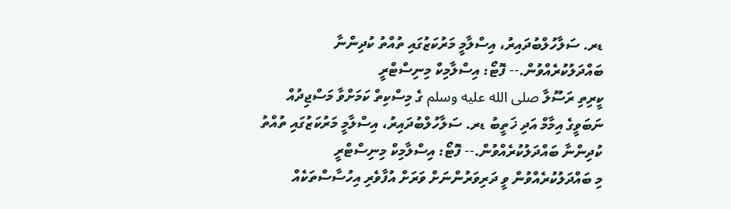ޑރ. ސަލާހުލްބުދައިރު، އިސްލާމީ މަރުކަޒުގައި ތުއްތު ކުދިންނާ ބައްދަލުކުރެއްވުން.-- ފޮޓޯ: އިސްލާމިކް މިނިސްޓްރީ
ކީރިތި ރަސޫލާ صلى الله عليه وسلم ގެ މިސްކިތް ކަމަށްވާ މަސްޖިދުއް ނަބަވީގެ އިމާމް އަދި ޚަތީބު ޑރ. ސަލާހުލްބުދައިރު، އިސްލާމީ މަރުކަޒުގައި ތުއްތު ކުދިންނާ ބައްދަލުކުރެއްވުން.-- ފޮޓޯ: އިސްލާމިކް މިނިސްޓްރީ
މި ބައްދަލުކުރެއްވުން ވީ ދަރިވަރުންނަށް ވަރަށް އުފާވެރި އިހުސާސްތަކެއް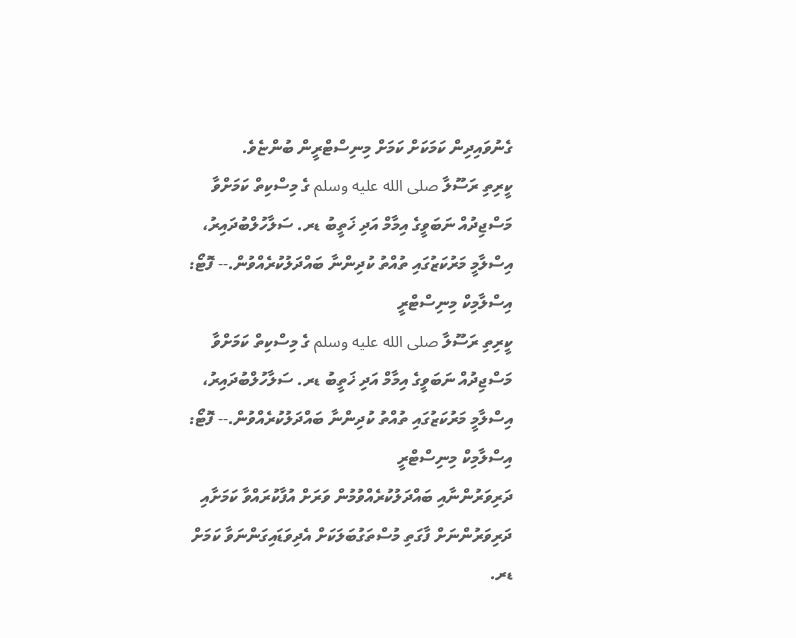ގެނުވައިދިން ކަމަކަށް ކަމަށް މިނިސްޓްރީން ބުންޏެވެ.
ކީރިތި ރަސޫލާ صلى الله عليه وسلم ގެ މިސްކިތް ކަމަށްވާ މަސްޖިދުއް ނަބަވީގެ އިމާމް އަދި ޚަތީބު ޑރ. ސަލާހުލްބުދައިރު، އިސްލާމީ މަރުކަޒުގައި ތުއްތު ކުދިންނާ ބައްދަލުކުރެއްވުން.-- ފޮޓޯ: އިސްލާމިކް މިނިސްޓްރީ
ކީރިތި ރަސޫލާ صلى الله عليه وسلم ގެ މިސްކިތް ކަމަށްވާ މަސްޖިދުއް ނަބަވީގެ އިމާމް އަދި ޚަތީބު ޑރ. ސަލާހުލްބުދައިރު، އިސްލާމީ މަރުކަޒުގައި ތުއްތު ކުދިންނާ ބައްދަލުކުރެއްވުން.-- ފޮޓޯ: އިސްލާމިކް މިނިސްޓްރީ
ދަރިވަރުންނާއި ބައްދަލުކުރެއްވުމުން ވަރަށް އުފާކުރައްވާ ކަމަށާއި ދަރިވަރުންނަށް ފާގަތި މުސްތަގުބަލަކަށް އެދިވަޑައިގަންނަވާ ކަމަށް ޑރ.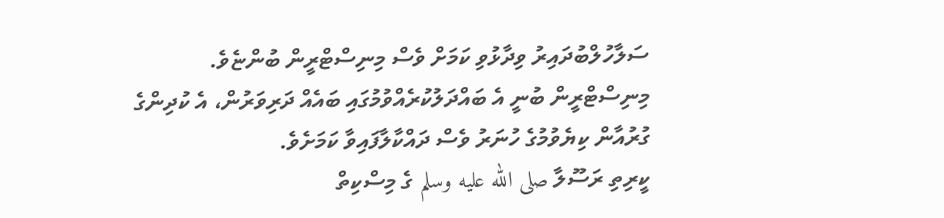ސަލާހުލްބުދައިރު ވިދާޅުވި ކަމަށް ވެސް މިނިސްޓްރީން ބުންޏެވެ.
މިނިސްޓްރީން ބުނީ އެ ބައްދަލުކުރެއްވުމުގައި ބައެއް ދަރިވަރުން، އެ ކުދިންގެ ގުރުއާން ކިޔެވުމުގެ ހުނަރު ވެސް ދައްކާލާފައިވާ ކަމަށެވެ.
ކީރިތި ރަސޫލާ صلى الله عليه وسلم ގެ މިސްކިތް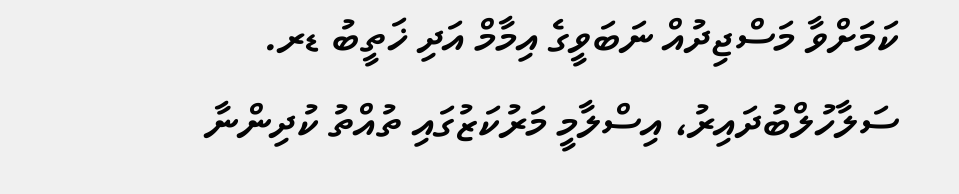ކަމަށްވާ މަސްޖިދުއް ނަބަވީގެ އިމާމް އަދި ޚަތީބު ޑރ. ސަލާހުލްބުދައިރު، އިސްލާމީ މަރުކަޒުގައި ތުއްތު ކުދިންނާ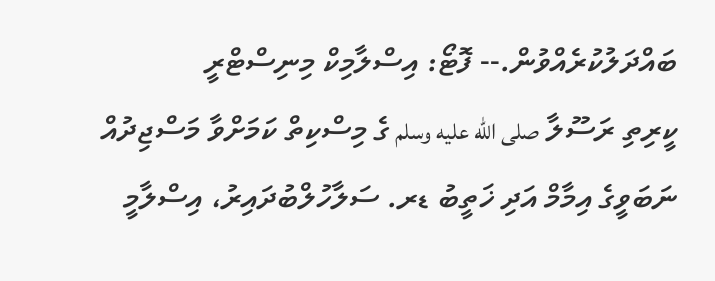ބައްދަލުކުރެއްވުން.-- ފޮޓޯ: އިސްލާމިކް މިނިސްޓްރީ
ކީރިތި ރަސޫލާ صلى الله عليه وسلم ގެ މިސްކިތް ކަމަށްވާ މަސްޖިދުއް ނަބަވީގެ އިމާމް އަދި ޚަތީބު ޑރ. ސަލާހުލްބުދައިރު، އިސްލާމީ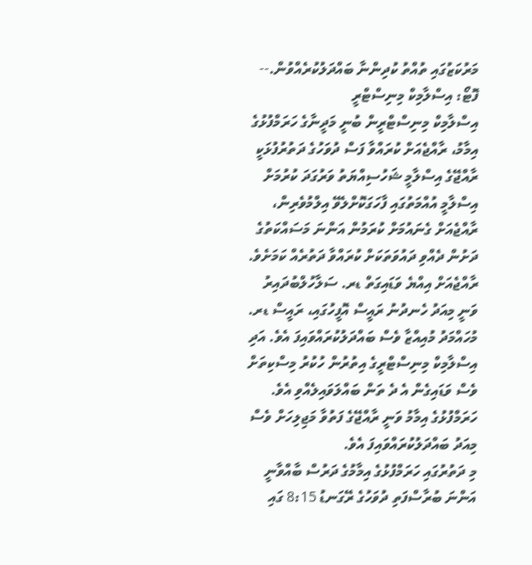މަރުކަޒުގައި ތުއްތު ކުދިންނާ ބައްދަލުކުރެއްވުން.-- ފޮޓޯ: އިސްލާމިކް މިނިސްޓްރީ
އިސްލާމިކް މިނިސްޓްރީން ބުނީ މަދީނާގެ ހަރަމްފުޅުގެ އިމާމު، ރާއްޖެއަށް ކުރައްވާ ފަސް ދުވަހުގެ ދަތުރުފުޅަކީ ރާއްޖޭގެ އިސްލާމީ ޝަހުސިއްޔަތު ވަރުގަދަ ކުރުމަށް އިސްލާމީ އުއްމަތުގައި ފާހަގަކޮށްލެވޭ އިލްމުވެރިން، ރާއްޖެއަށް ގެނައުމަށް ކުރަމުން އަންނަ މަސައްކަތުގެ ދަށުން ދެއްވި ދައުވަތަކަށް ކުރައްވާ ދަތުރެއް ކަމަށެވެ.
ރާއްޖެއަށް އިއްޔެ ވަޑައިގަތް ޑރ. ސަލާހުލްބުދައިރު ވަނީ މިއަދު ހެނދުނު ރައީސް އޮފީހުގައި، ރައީސް ޑރ. މުހައްމަދު މުއިއްޒާ ވެސް ބައްދަލުކުރައްވައިފަ އެވެ. އަދި އިސްލާމިކް މިނިސްޓްރީގެ އިތުރުން ހުކުރު މިސްކިތަށް ވެސް ވަޑައިގެން އެ ދެ ތަން ބައްލަވައިލެއްވި އެވެ.
ހަރަމްފުޅުގެ އިމާމު ވަނީ ރާއްޖޭގެ ފަތުވާ މަޖިލިހަށް ވެސް މިއަދު ބައްދަލުކުރައްވައިފަ އެވެ.
މި ދަތުރުގައި ހަރަމްފުޅުގެ އިމާމުގެ ދަރުސް ބާއްވާނީ އަންނަ ބުރާސްފަތި ދުވަހުގެ ރޭގަނޑު 8:15 ގައި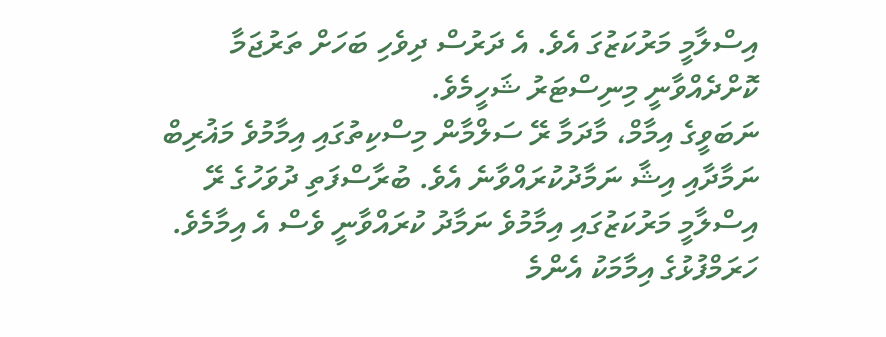އިސްލާމީ މަރުކަޒުގަ އެވެ. އެ ދަރުސް ދިވެހި ބަހަށް ތަރުޖަމާ ކޮށްދެއްވާނީ މިނިސްޓަރު ޝަހީމެވެ.
ނަބަވީގެ އިމާމް، މާދަމާ ރޭ ސަލްމާން މިސްކިތުގައި އިމާމުވެ މަޣުރިބް ނަމާދާއި އިޝާ ނަމާދުކުރައްވާނެ އެވެ. ބުރާސްފަތި ދުވަހުގެ ރޭ އިސްލާމީ މަރުކަޒުގައި އިމާމުވެ ނަމާދު ކުރައްވާނީ ވެސް އެ އިމާމެވެ.
ހަރަމްފުޅުގެ އިމާމަކު އެންމެ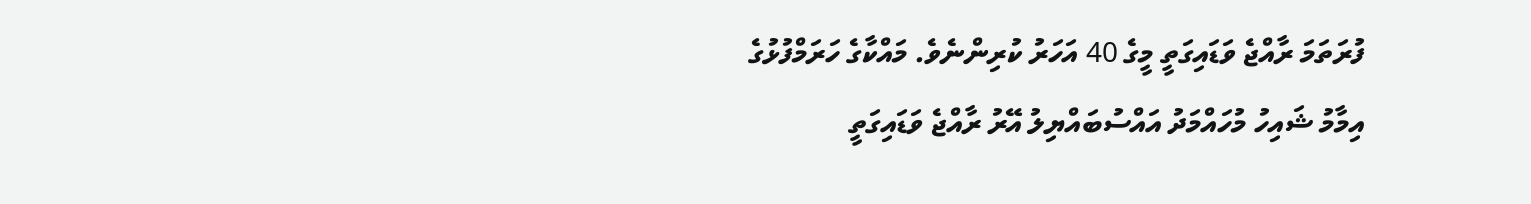ފުރަތަމަ ރާއްޖެ ވަޑައިގަތީ މީގެ 40 އަހަރު ކުރިންނެވެ. މައްކާގެ ހަރަމްފުޅުގެ އިމާމު ޝައިހު މުހައްމަދު އައްސުބައްޔިލު އޭރު ރާއްޖެ ވަޑައިގަތީ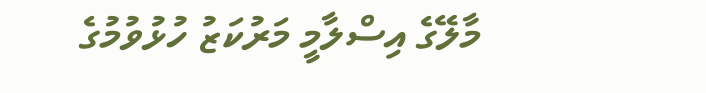މާލޭގެ އިސްލާމީ މަރުކަޒު ހުޅުވުމުގެ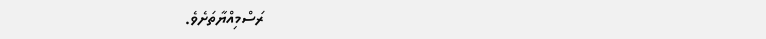ރަސްމިއްޔާތަށެވެ.